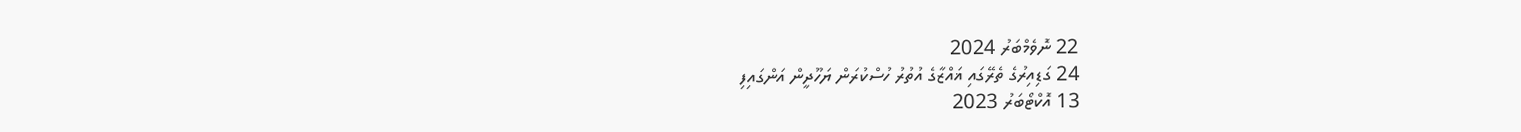22 ނޮވެމްބަރު 2024
24 ގަޑިއިރުގެ ތެރޭގައި ޣައްޒާގެ އުތުރު ހުސްކުރަން ޔަހޫދީން އަންގައިފި
13 އޮކްޓޯބަރު 2023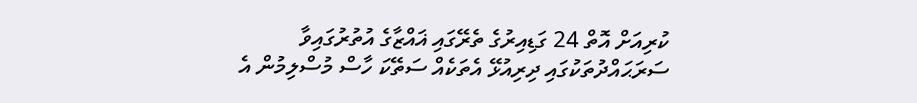ކުރިއަށް އޮތް 24 ގަޑިއިރުގެ ތެރޭގައި ޣައްޒާގެ އުތުރުގައިވާ ސަރަޙައްދުތަކުގައި ދިރިއުޅޭ އެތަކެއް ސަތޭކަ ހާސް މުސްލިމުން އެ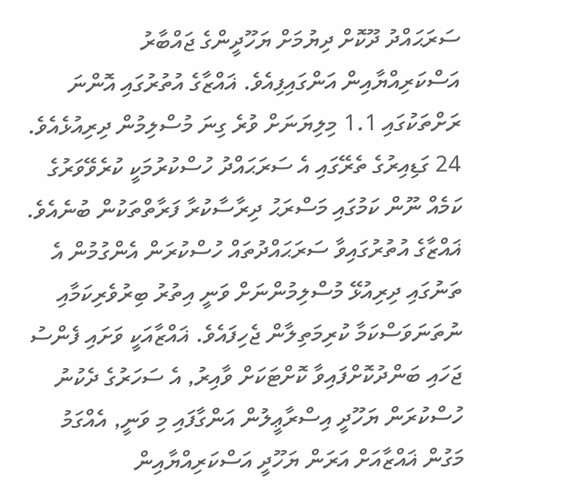ސަރަޙައްދު ދޫކޮށް ދިޔުމަށް ޔަހޫދީންގެ ޖައްބާރު އަސްކަރިއްޔާއިން އަންގައިފިއެވެ. ޣައްޒާގެ އުތުރުގައި އޮންނަ ރަށްތަކުގައި 1.1 މިލިޔަނަށް ވުރެ ގިނަ މުސްލިމުން ދިރިއުޅެއެވެ. 24 ގަޑިއިރުގެ ތެރޭގައި އެ ސަރަޙައްދު ހުސްކުރުމަކީ ކުރެވޭވަރުގެ ކަމެއް ނޫން ކަމުގައި މަސްރަޙު ދިރާސާކުރާ ފަރާތްތަކުން ބުނެއެވެ.
ޣައްޒާގެ އުތުރުގައިވާ ސަރަޙައްދުތައް ހުސްކުރަން އެންގުމުން އެ ތަނުގައި ދިރިއުޅޭ މުސްލިމުންނަށް ވަނީ އިތުރު ބިރުވެރިކަމާއި ނުތަނަވަސްކަމާ ކުރިމަތިލާން ޖެހިފައެވެ. ޣައްޒާއަކީ ވަށައި ފެންސު ޖަހައި ބަންދުކޮށްފައިވާ ކޮށްޓަކަށް ވާއިރު, އެ ސަހަރުގެ ދެކުނު ހުސްކުރަން ޔަހޫދީ އިސްރާޢީލުން އަންގާފައި މި ވަނީ, އެއްގަމު މަގުން ޣައްޒާއަށް އަރަން ޔަހޫދީ އަސްކަރިއްޔާއިން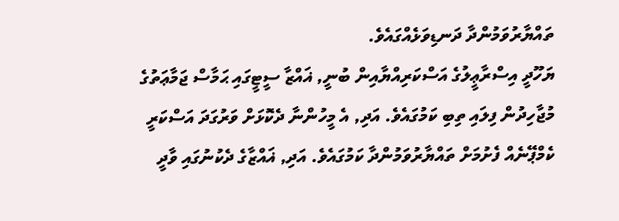ތައްޔާރުވަމުންދާ ދަނޑިވަޅެއްގައެވެ.
ޔަހޫދީ އިސްރާޢީލުގެ އަސްކަރިއްޔާއިން ބުނީ, ޣައްޒާ ސީޓީގައި ޙަމާސް ޖަމާޢަތުގެ މުޖާހިދުން ފިލައި ތިބި ކަމުގައެވެ. އަދި, އެ މީހުންނާ ދެކޮޅަށް ވަރުގަދަ އަސްކަރީ ކެމްޕޭނެއް ފެށުމަށް ތައްޔާރުވަމުންދާ ކަމުގައެވެ. އަދި, ޣައްޒާގެ ދެކުނުގައި ވާދީ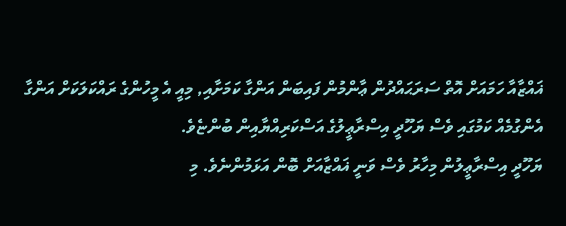ޣައްޒާއާ ހަމައަށް އޮތް ސަރަޙައްދުން ޢާންމުން ފައިބަން އަންގާ ކަމަށާއި, މިއީ އެ މީހުންގެ ރައްކަލަކަށް އަންގާ އެންގުމެއް ކަމުގައި ވެސް ޔަހޫދީ އިސްރާޢީލުގެ އަސްކަރިއްޔާއިން ބުންޏެވެ.
ޔަހޫދީ އިސްރާޢީލުން މިހާރު ވެސް ވަނީ ޣައްޒާއަށް ބޮން އަޅަމުންނެވެ. މި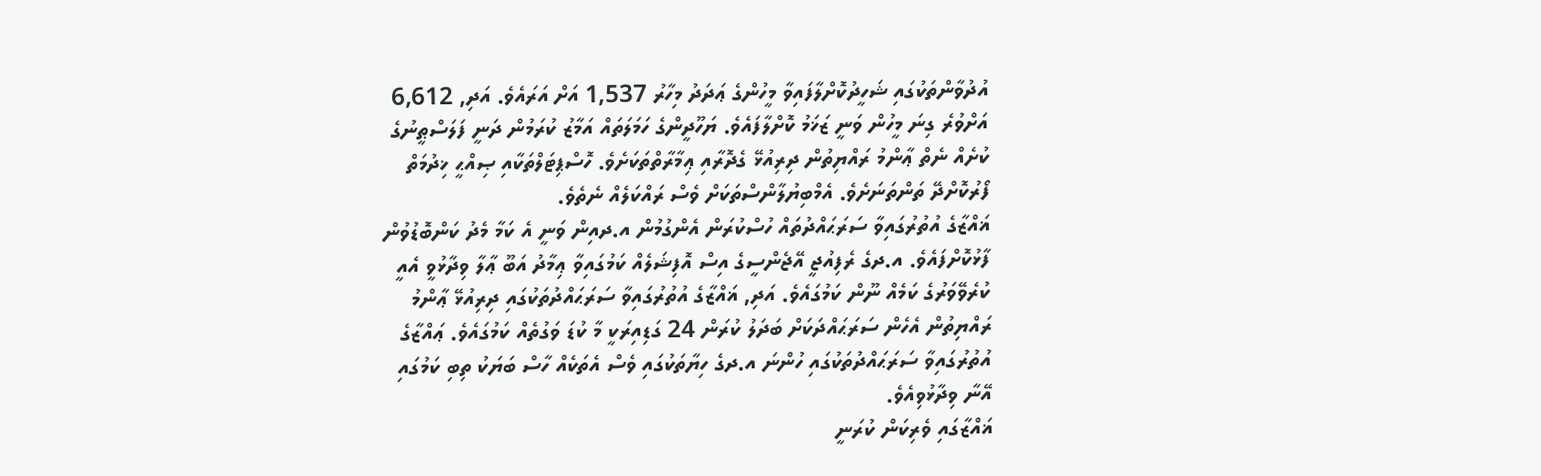އުދުވާންތަކުގައި ޝަހީދުކޮށްލާފައިވާ މީހުންގެ ޢަދަދު މިހާރު 1,537 އަށް އަރައެވެ. އަދި, 6,612 އަށްވުރެ ގިނަ މީހުން ވަނީ ޒަޚަމު ކޮށްލާފައެވެ. ޔަހޫދީންގެ ހަމަލަތައް އަމާޒު ކުރަމުން ދަނީ ފަލަސްޠީނުގެ ކުށެއް ނެތް ޢާންމު ރައްޔިތުން ދިރިއުޅޭ ގެދޮރާއި ޢިމާރާތްތަކަށެވެ. ހޮސްޕިޓަލްތަކާއި ޞިއްޙީ ޚިދުމަތް ފޯރުކޮށްދޭ ތަންތަނަށެވެ. އެމްބިޔުލާންސްތަކަށް ވެސް ރައްކަލެއް ނެތެވެ.
ޣައްޒާގެ އުތުރުގައިވާ ސަރަޙައްދުތައް ހުސްކުރަން އެންގުމުން އ.ދއިން ވަނީ އެ ކަމާ މެދު ކަންބޮޑުވުން ފާޅުކޮށްފައެވެ. އ.ދގެ ރެފިއުޖީ އޭޖެންސީގެ އިސް އޮފިޝަލެއް ކަމުގައިވާ ޢިމާދު އަބޫ ޢާލާ ވިދާޅުވީ އެއީ ކުރެވޭވަރުގެ ކަމެއް ނޫން ކަމުގައެވެ. އަދި, ޣައްޒާގެ އުތުރުގައިވާ ސަރަޙައްދުތަކުގައި ދިރިއުޅޭ ޢާންމު ރައްޔިތުން އެހެން ސަރަޙައްދަކަށް ބަދަލު ކުރަން 24 ގަޑިއިރަކީ މާ ކުޑަ ވަގުތެއް ކަމުގައެވެ. ޢައްޒާގެ އުތުރުގައިވާ ސަރަޙައްދުތަކުގައި ހުންނަ އ.ދގެ ހިޔާތަކުގައި ވެސް އެތަކެއް ހާސް ބަޔަކު ތިބި ކަމުގައި އޭނާ ވިދާޅުވިއެވެ.
ޣައްޒާގައި ވެރިކަން ކުރަނީ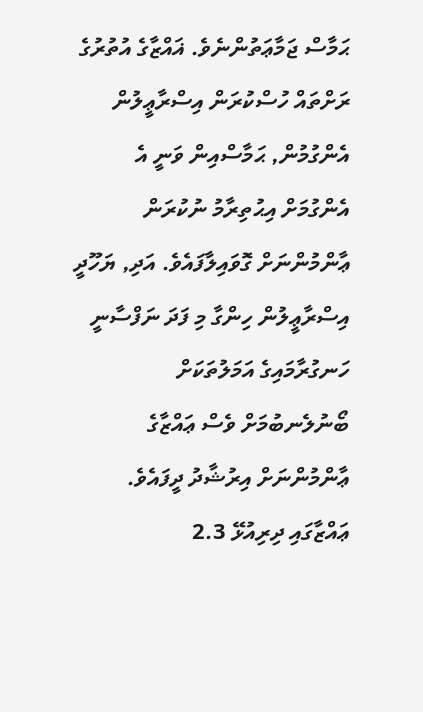ޙަމާސް ޖަމާޢަތުންނެވެ. ޣައްޒާގެ އުތުރުގެ ރަށްތައް ހުސްކުރަން އިސްރާޢީލުން އެންގުމުން, ޙަމާސްއިން ވަނީ އެ އެންގުމަށް އިޙުތިރާމު ނުކުރަން ޢާންމުންނަށް ގޮވައިލާފައެވެ. އަދި, ޔަހޫދީ އިސްރާޢީލުން ހިންގާ މި ފަދަ ނަފްސާނީ ހަނގުރާމައިގެ އަމަލުތަކަށް ބޯނުލެނބުމަށް ވެސް ޢައްޒާގެ ޢާންމުންނަށް އިރުޝާދު ދީފައެވެ.
ޢައްޒާގައި ދިރިއުޅޭ 2.3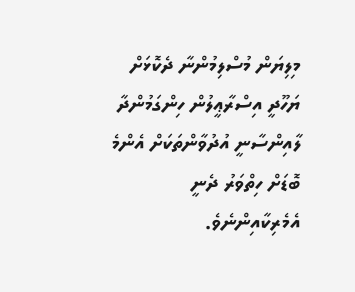މިލިޔަން މުސްލިމުންނާ ދެކޮޅަށް ޔަހޫދީ އިސްރާޢީލުން ހިންގަމުންދާ ލާއިންސާނީ އުދުވާންތަކަށް އެންމެ ބޮޑަށް ހިތްވަރު ދެނީ އެމެރިކާއިންނެވެ.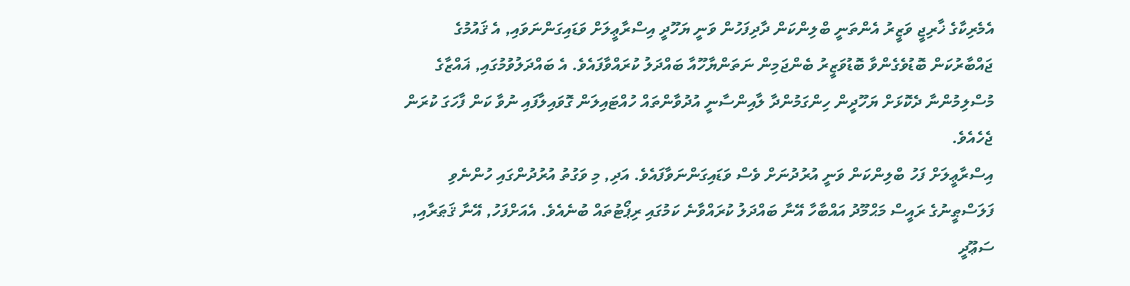އެމެރިކާގެ ޚާރިޖީ ވަޒީރު އެންތަނީ ބްލިންކަން ދާދިފަހުން ވަނީ ޔަހޫދީ އިސްރާޢީލަށް ވަޑައިގަންނަވައި, އެ ޤައުމުގެ ޖައްބާރުކަން ބޮޑުވެގެންވާ ބޮޑުވަޒީރު ބެންޖަމިން ނަތަންޔާހޫއާ ބައްދަލު ކުރައްވާފައެވެ. އެ ބައްދަލުވުމުގައި, ޣައްޒާގެ މުސްލިމުންނާ ދެކޮޅަށް ޔަހޫދީން ހިންގަމުންދާ ލާއިންސާނީ އުދުވާންތައް ހުއްޓައިލަން ގޮވައިލާފައި ނުވާ ކަން ފާހަގަ ކުރަން ޖެހެއެވެ.
އިސްރާޢީލަށް ފަހު ބްލިންކަން ވަނީ އުރުދުނަށް ވެސް ވަޑައިގަންނަވާފައެވެ. އަދި, މި ވަގުތު އުރުދުންގައި ހުންނެވި ފަލަސްޠީނުގެ ރައީސް މަޙްމޫދު އައްބާހާ އޭނާ ބައްދަލު ކުރައްވާނެ ކަމުގައި ރިޕޯޓުތައް ބުނެއެވެ. އެއަށްފަހު, އޭނާ ޤަޠަރާއި, ސަޢޫދީ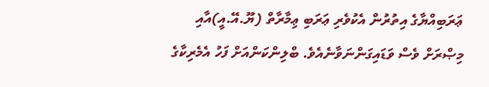ޢަރަބިއްޔާގެ އިތުރުން އެކުވެރި ޢަރަބި ޢިމާރާތް (ޔޫ.އޭ.އީ)އާއި މިޞްރަށް ވެސް ވަޑައިގަންނަވާނެއެވެ. ބްލިންކަންއަށް ފަހު އެމެރިކާގެ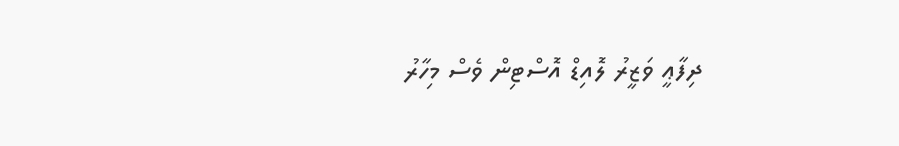ދިފާޢީ ވަޒީރު ލޮއިޑް އޮސްޓިން ވެސް މިހާރު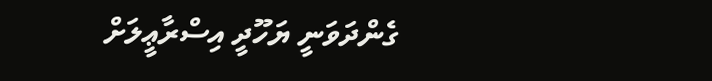ގެންދަވަނީ ޔަހޫދީ އިސްރާޢީލަށް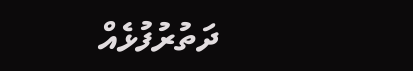ދަތުރުފުޅެއް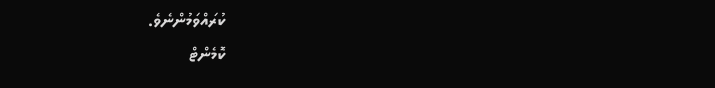ކުރައްވަމުންނެވެ.
ކޮމެންޓް